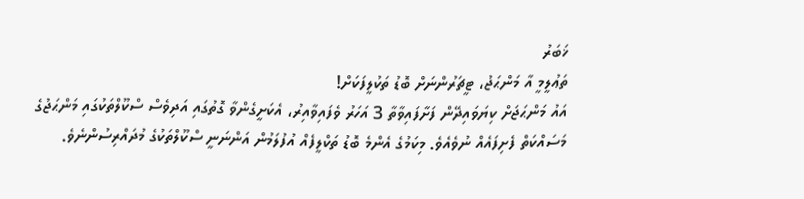ޚަބަރު
ތަޢުލީމީ އާ މަންޙަޖު، ޓީޗަރުންނަށް ބޮޑު ތަކުލީފަކަށް!
އައު މަންޙަޖަށް ކިޔަވައިދޭން ފަށާފައިވާތާ 3 އަހަރު ވެފައިވާއިރު، އެކަށީގެންވާ ގޮތުގައި އަދިވެސް ސްކޫލްތަކުގައި މަންޙަޖުގެ މަސައްކަތް ފެށިފައެއް ނުވެއެވެ. މިކަމުގެ އެންމެ ބޮޑު ތަކްލީފެއް އުފުލަމުން އަންނަނީ ސްކޫލްތަކުގެ މުދައްރިސުންނެވެ.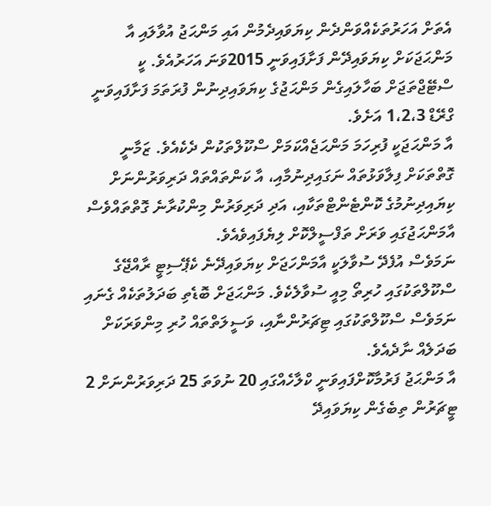އެތަށް އަހަރުތަކެއްވަންދެން ކިޔަވައިދެމުން އައި މަންޙަޖު އުވާލައި އާ މަންޙަޖަކަށް ކިޔަވައިދޭން ފަށާފައިވަނީ 2015ވަނަ އަހަރުއެވެ. ކީ ސްޓޭޖްތަޖަށް ބަހާލައިގެން މަންޙަޖުގެ ކިޔަވައިދިނުން ފުރަތަމަ ފަށާފައިވަނީ ގްރޭޑް 1،2،3 އަށެވެ.
އާ މަންޙަޖަކީ ފުރިހަމަ މަންޙަޖެއްކަމަށް ސްކޫލްތަކުން ދެކެއެވެ. ޒަމާނީ ގޮތްތަކަށް ފިލާވަޅުތައް ނަގައިދިނުމާއި، އާ ކަންތައްތައް ދަރިވަރުންނަށް ކިޔައިދިނުމުގެ ކޮންޓެންޓްތަކާއި، އަދި ދަރިވަރުން މިންކުރާނެ ގޮތްތައްވެސް އާމަންޙަޖުގައި ވަރަށް ތަފްސީލްކޮށް ލިޔެފައިވެއެވެ.
ނަމަވެސް އުފެދޭ ސުވާލަކީ އާމަންހަޖަށް ކިޔަވައިދޭނެ ކެޕޭސިޓީ ރާއްޖޭގެ ސްކޫލްތަކުގައި ހުރިތޯ މިއީ ސުވާލެކެވެ. މަންޙަޖަށް ބޮޑެތި ބަދަލުތަކެއް ގެނައި ނަމަވެސް ސްކޫލްތަކުގައި ޓިޗަރުންނާއި، ވަސީލަތްތައް ހުރި މިންވަރަކަށް ބަދަލެއް ނާދެއެވެ.
އާ މަންޙަޖު ފަރުމާކޮށްފައިވަނީ ކްލާހެއްގައި 20 ނުވަތަ 25 ދަރިވަރުންނަށް 2 ޓީޗަރުން ތިބެގެން ކިޔަވައިދޭ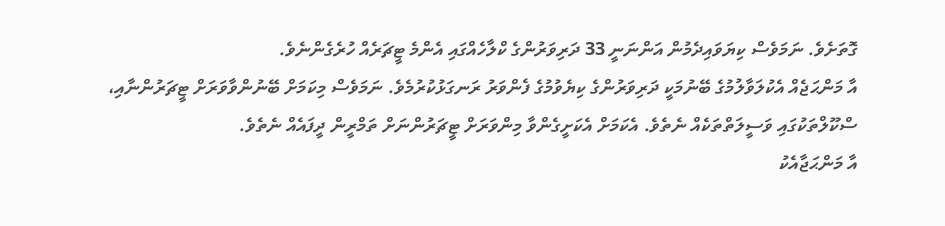ގޮތަށެވެ. ނަމަވެސް ކިޔަވައިދެމުން އަންނަނީ 33 ދަރިވަރުންގެ ކްލާހެއްގައި އެންމެ ޓީޗަރެއް ހުރެގެންނެވެ.
އާ މަންޙަޖެއް އެކުލަވާލުމުގެ ބޭނުމަކީ ދަރިވަރުންގެ ކިޔެވުމުގެ ފެންވަރު ރަނގަޅުކުރުމެވެ. ނަމަވެސް މިކަމަށް ބޭނުންވާވަރަށް ޓީޗަރުންނާއި، ސްކޫލްތަކުގައި ވަސީލަތްތަކެއް ނެތެވެ. އެކަމަށް އެކަށީގެންވާ މިންވަރަށް ޓީޗަރުންނަށް ތަމްރީން ދީފައެއް ނެތެވެ.
އާ މަންޙަޖާއެކު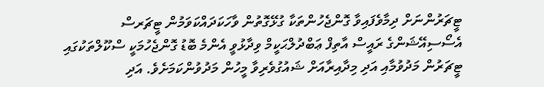ޓީޗަރުންނަށް ދިމާވެފައިވާ ގޮންޖެހުންތަކާ ގުޅޭގޮތުން ވާހަކަދައްކަވަމުން ޓީޗަރސް އެސޯސިއޭޝަންގެ ރައީސް އާތިފް ޢަބްދުލްޙަކީމް ވިދާޅުވީ އެންމެ ބޮޑު ގޮންޖެހުމަކީ ސްކޫލްތަކުގައި ޓީޗަރުން މަދުވުމާއި އަދި މިދާއިރާއަށް ޝައުގުވެރިވާ މީހުން މަދުވުންކަމަށެވެ. އަދި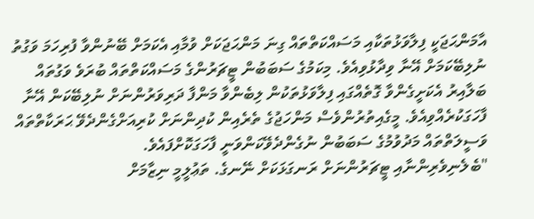އާމަންޙަޖަކީ ފިލާވަޅުތަކާއި މަސައްކަތްތައް ގިނަ މަންޙަޖަކަށް ވުމާއި އެކަމަށް ބޭނުންވާ ފުރިހަމަ ވަގުތު ނުލިބޭކަމަށް އޭނާ ވިދާޅުވިއެވެ. މިކަމުގެ ސަބަބުން ޓީޗަރުންގެ މަސައްކަތްތައް ބުރަވެ ވަގުތައް ބަލާއިރު އެކަށީގެންވާ ގޮތެއްގައި ފިލާވަޅުތަކުން ލިބެންވާ މަންފާ ދަރިވަރުންނަށް ނުލިބޭކަން އޭނާ ފާހަގަކުރެއްވިއެވެ. މީގެއިތުރުންވެސް މަންހަޖުގެ ތެރެއިން ކުދިންނަށް ކުރިއަށްގެންދެވޭ ޙަރަކާތްތައް ވަސީލަތްތައް މަދުވުމުގެ ސަބަބުން ނުގެންދެވޭކަންވަނީ ފާހަގަކޮށްފައެވެ.
"ބެލެނިވެރިންނާއި ޓީޗަރުންނަށް ރަނގަޅަކަށް ނޭނގެ. ތަޢުލީމީ ނިޒާމަށް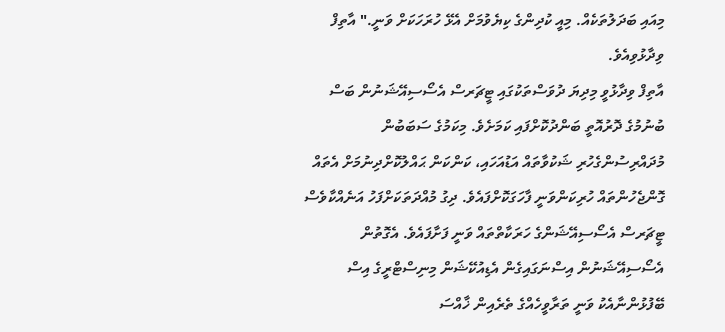މިއައި ބަދަލުތަކެއް. މިއީ ކުދިންގެ ކިޔެވުމަށް އެޅޭ ހުރަހަކަށް ވަނީ." އާތިފް ވިދާޅުވިއެވެ.
އާތިފް ވިދާޅުވީ މިދިޔަ ދުވަސްތަކުގައި ޓީޗަރސް އެސޯސިއޭޝަނުން ބަސް ބުނުމުގެ ދޮރުއޮތީ ބަންދުކޮށްފައި ކަމަށެވެ. މިކަމުގެ ސަބަބުން މުދައްރިސުންގެހުރި ޝަކުވާތައް އަޑުއަހައި، ކަންކަން ޙައްލުކޮށްދިނުމަށް އެތައް ގޮންޖެހުންތައް ހުރިކަންވަނީ ފާހަގަކޮށްފައެވެ. ދިގު މުއްދަތަކަށްފަހު އަނެއްކާވެސް ޓީޗަރސް އެސޯސިއޭޝަންގެ ހަރަކާތްތައް ވަނީ ފަށާފައެވެ. އެގޮތުން އެސޯސިއޭޝަނުން އިސްނަގައިގެން އެޑިއުކޭޝަން މިނިސްޓްރީގެ އިސް ބޭފުޅުންނާއެކު ވަނީ ތަރާވީހެއްގެ ތެރެއިން ޚާއްސަ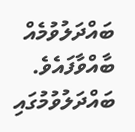ބައްދަލުވުމެއް ބާއްވާފައެވެ.
ބައްދަލުވުމުގައި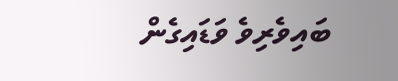ބައިވެރިވެ ވަޑައިގެން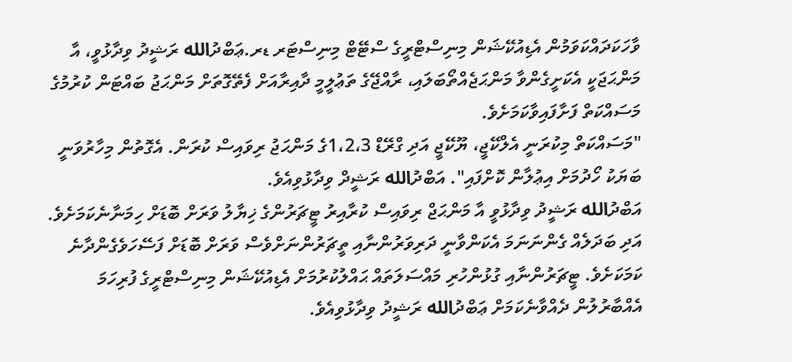ވާހަކަދައްކަވަމުން އެޑިއުކޭޝަން މިނިސްޓްރީގެ ސްޓޭޓް މިނިސްޓަރ ޑރ.ޢަބްދުالله ރަޝީދު ވިދާޅުވީ، އާ މަންޙަޖަކީ އެކަށީގެންވާ މަންޙަޖެއްތޯބަލައި، ރާއްޖޭގެ ތަޢުލީމީ ދާއިރާއަށް ފެތޭގޮތަށް މަންޙަޖު ބައްޓަން ކުރުމުގެ މަސައްކަތް ފަށާފައިވާކަމަށެވެ.
"މަސައްކަތް މިކުރަނީ އެލްކޭޖީ، ޔޫކޭޖީ އަދި ގްރޭޑް 1،2،3ގެ މަންޙަޖު ރިވައިސް ކުރަން. އެގޮތުން މިހާރުވަނީ ބަޔަކު ހޯދުމަށް އިޢުލާން ކޮށްފައި". އަބްދުالله ރަޝީދް ވިދާޅުވިއެވެ.
އަބްދުالله ރަޝީދު ވިދާޅުވީ އާ މަންޙަޖް ރިވައިސް ކުރާއިރު ޓީޗަރުންގެ ޚިޔާލު ވަރަށް ބޮޑަށް ހިމަނާނެކަމަށެވެ. އަދި ބަދަލެއް ގެންނަނަމަ އެކަންވާނީ ދަރިވަރުންނާއި ތީޗަރުންނަށްވެސް ވަރަށް ބޮޑަށް ފަސޭހަވެގެންދާނެ ކަމަކަށެވެ. ޓީޗަރުންނާއި ގުޅުންހުރި މައްސަލަތައް ޙައްލުކުރުމަށް އެޑިއުކޭޝަން މިނިސްޓްރީގެ ފުރިހަމަ އެއްބާރުލުން ދެއްވާނެކަމަށް ޢަބްދުالله ރަޝީދު ވިދާޅުވިއެވެ.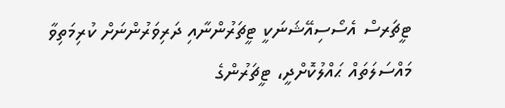ޓީޗަރސް އެސޯސިއޭޝަނަކީ ޓީޗަރުންނާއި ދަރިވަރުންނަށް ކުރިމަތިވާ މައްސަލަތައް ޙައްލުކޮށްދީ، ޓީޗަރުންގެ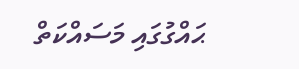ޙައްގުގައި މަސައްކަތް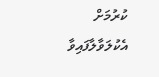ކުރުމަށް އެކުލަވާލާފައިވާ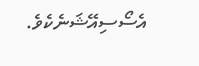އެސޯސިއޭޝަނެކެވެ.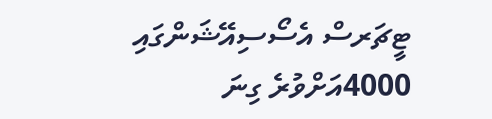ޓީޗަރސް އެސޯސިއޭޝަންގައި 4000އަށްވުރެ ގިނަ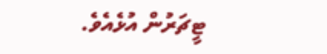ޓީޗަރުން އުޅެއެވެ.